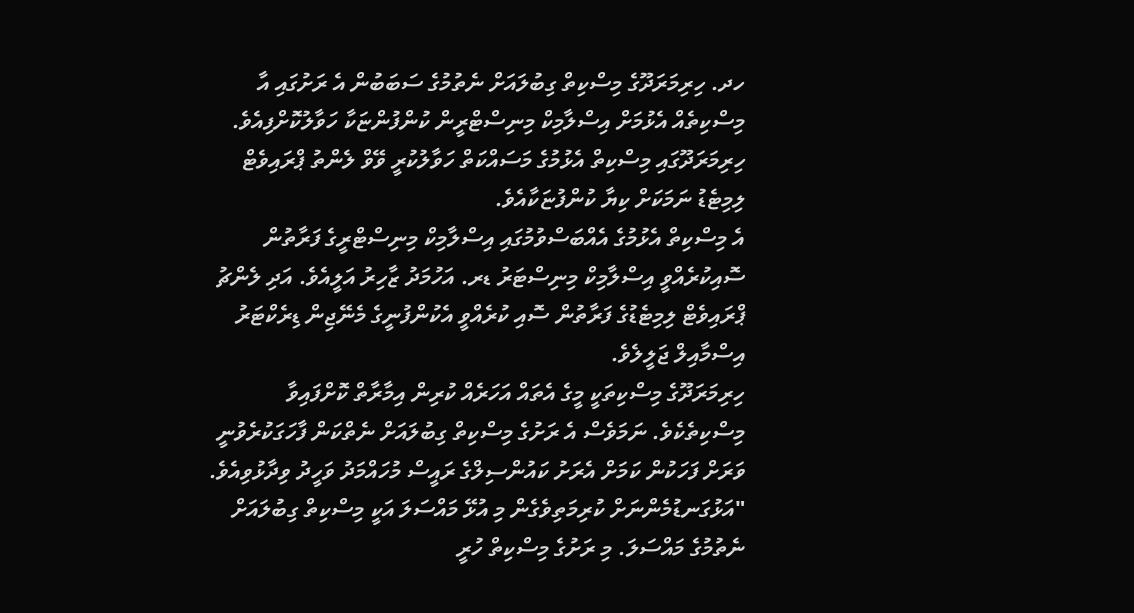ހދ. ހިރިމަރަދޫގެ މިސްކިތް ގިބުލައަށް ނެތުމުގެ ސަބަބުން އެ ރަށުގައި އާ މިސްކިތެއް އެޅުމަށް އިސްލާމިކް މިނިސްޓްރީން ކުންފުންޏަކާ ހަވާލުކޮށްފިއެވެ.
ހިރިމަރަދޫގައި މިސްކިތް އެޅުމުގެ މަސައްކަތް ހަވާލުކުރީ ވޭވް ލެންތު ޕްރައިވެޓް ލިމިޓެޑު ނަމަކަށް ކިޔާ ކުންފުޏަކާއެވެ.
އެ މިސްކިތް އެޅުމުގެ އެއްބަސްވުމުގައި އިސްލާމިކް މިނިސްޓްރީގެ ފަރާތުން ސޮއިކުރެއްވީ އިސްލާމިކް މިނިސްޓަރު ޑރ. އަހުމަދު ޒާހިރު އަލީއެވެ. އަދި ލެންޗު ޕްރައިވެޓް ލިމިޓެޑުގެ ފަރާތުން ސޮއި ކުރެއްވީ އެކުންފުނީގެ މެނޭޖިން ޑިރެކްޓަރު އިސްމާއިލް ޖަލީލެވެ.
ހިރިމަރަދޫގެ މިސްކިތަކީ މީގެ އެތައް އަހަރެއް ކުރިން އިމާރާތް ކޮށްފައިވާ މިސްކިތެކެވެ. ނަމަވެސް އެ ރަށުގެ މިސްކިތް ގިބުލައަށް ނެތްކަން ފާހަގަކުރެވުނީ ވަރަށް ފަހަކުން ކަމަށް އެރަށު ކައުންސިލްގެ ރައީސް މުހައްމަދު ވަހީދު ވިދާޅުވިއެވެ.
"އަޅުގަނޑުމެންނަށް ކުރިމަތިވެގެން މި އުޅޭ މައްސަލަ އަކީ މިސްކިތް ގިބުލައަށް ނެތުމުގެ މައްސަލަ. މި ރަށުގެ މިސްކިތް ހުރީ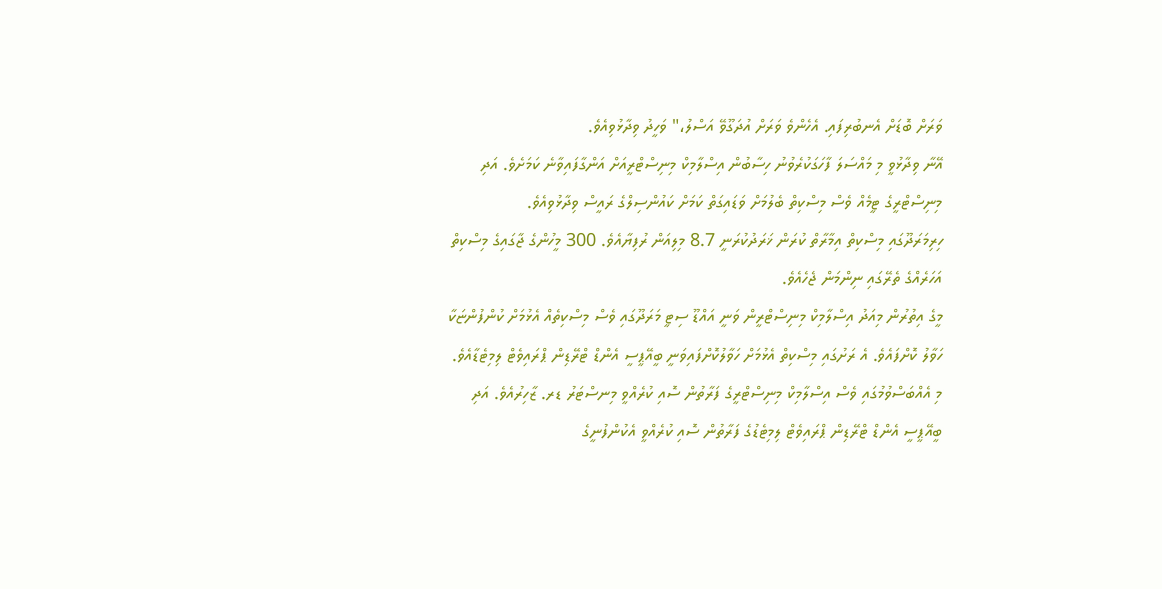ވަރަށް ބޮޑަށް އެނބުރިފައި. އެހެންވެ ވަރަށް އުދަގޫވޭ އަސްލު،" ވަހީދު ވިދާޅުވިއެވެ.
އޭނާ ވިދާޅުވީ މި މައްސަލަ ފާހަގަކުރެވުނު ހިސާބުން އިސްލާމިކް މިނިސްޓްރީއަށް އަންގާފައިވާނެ ކަމަށެވެ. އަދި މިނިސްޓްރީގެ ޓީމެއް ވެސް މިސްކިތް ބެލުމަށް ވަޑައިގަތް ކަމަށް ކައުންސިލްގެ ރައީސް ވިދާޅުވިއެވެ.
ހިރިމަރަދޫގައި މިސްކިތް އިމާރާތް ކުރަން ޚަރަދުކުރަނީ 8.7 މިލިއަން ރުފިޔާއެވެ. 300 މީހުންގެ ޖާގައިގެ މިސްކިތް އަހަރެއްގެ ތެރޭގައި ނިންމަން ޖެހެއެވެ.
މީގެ އިތުރުން މިއަދު އިސްލާމިކް މިނިސްޓްރީން ވަނީ އައްޑޫ ސިޓީ މަރަދޫގައި ވެސް މިސްކިތެއް އެޅުމަށް ކުންފުންޏަކާ ހަވާލު ކޮށްފައެވެ. އެ ރަށުގައި މިސްކިތް އެޅުމަށް ހަވާލުކޮށްފައިވަނީ ބީއޭޕީސީ އެންޑް ޓްރޭޑިން ޕްރައިވެޓް ލިމިޓެޑާއެވެ.
މި އެއްބަސްވުމުގައި ވެސް އިސްލާމިކް މިނިސްޓްރީގެ ފަރާތުން ސޮއި ކުރެއްވީ މިނސްޓަރު ޑރ. ޒާހިރުއެވެ. އަދި ބީއޭޕީސީ އެންޑް ޓްރޭޑިން ޕްރައިވެޓް ލިމިޓެޑުގެ ފަރާތުން ސޮއި ކުރެއްވީ އެކުންފުނީގެ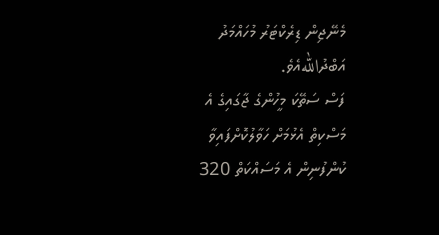މެނޭޖިން ޑިރެކްޓަރު މުހައްމަދު އަބްދުاللهއެވެ.
ފަސް ސަތޭކަ މީހުންގެ ޖާގައިގެ އެ މަސްކިތް އެޅުމަށް ހަވާލުކޮށްފައިވާ ކުންފުނިން އެ މަސައްކަތް 320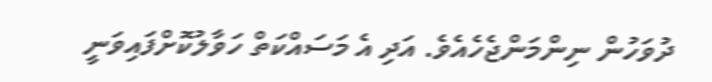ދުވަހުން ނިންމަންޖެހެއެވެ. އަދި އެ މަސައްކަތް ހަވާލުކޮށްފައިވަނީ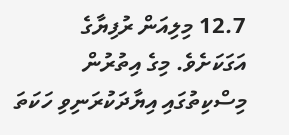12.7 މިލިއަން ރުފިޔާގެ އަގަކަށެވެ. މިގެ އިތުރުން މިސްކިތުގައި އިޔާދަކުރަނިވި ހަކަތަ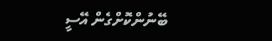ބޭނުންކޮށްގެން އޭސީ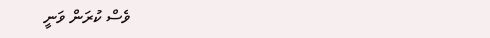ވެސް ކުރަން ވަނީ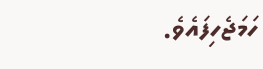ހަމަޖެހިފައެވެ.